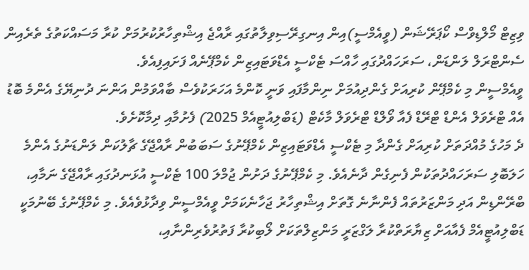ވިޒިޓް މޯލްޑިވްސް ކޯޕަރޭޝަން (ވީއެމްސީ)އިން އިނގިރޭސިވިލާތުގައި ރާއްޖެ އިޝްތިހާރުކުރުމަށް ކުރާ މަސައްކަތުގެ ތެރެއިން ސެންޓްރަލް ލަންޑަން، ސަރަހައްދުގައި ހާއްސަ ޓެކްސީ އެޑްވަޓައިޒިން ކެމްޕޭނެއް ފަށައިފިއެވެ.
ވީއެމްސީން މި ކެމްޕޭން ކުރިއަށް ގެންދިއުމަށް ނިންމާފައި ވަނީ ކޮންމެ އަހަރަކުވެސް ބާއްވަމުން އަންނަ ދުނިޔޭގެ އެންމެ ބޮޑު އެއް ޓްރެވަލް އެންޑް ޓްރޭޑް ފެއާ ވޯލްޑް ޓްރެވަލް މާކެޓް (ޑަބްލިއުޓީއެމް 2025) ފެށުމާއި ދިމާކޮށެވެ.
ދެ މަހުގެ މުއްދަތަށް ކުރިއަށް ގެންދާ މި ޓެކްސީ އެޑްވަޓައިޒިން ކެމްޕޭނުގެ ސަބަބުން ރާއްޖޭގެ ޗާލުކަން ލަންޑަނުގެ އެންމެ ހަލަބޮލި ސަރަހައްދުތަކުން ފެނިގެން ދާނެއެވެ. މި ކެމްޕޭނުގެ ދަށުން ޖުމްލަ 100 ޓެކްސީ އުޅަނދުގައި ރާއްޖޭގެ ނަމާއި، ބްރޭންޑިން އަދި މަންޒަރުތައް ފެންނާނެ ގޮތަށް އިޝްތިހާރު ޖަހާނެކަމަށް ވީއެމްސީން ވިދާޅުވެއެވެ. މި ކެމްޕޭނުގެ ބޭނުމަކީ ޑަބްލިއުޓީއެމް ފެއާއަށް ޒިޔާރަތްކުރާ ލަގްޒަރީ މަންޒިލްތަކަށް ލޯބިކުރާ ފަތުރުވެރިންނާއި،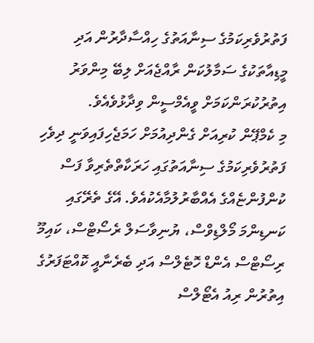ފަތުރުވެރިކަމުގެ ސިނާއަތުގެ ހިއްސާދާރުން އަދި މީޑިއާތަކުގެ ސަމާލުކަން ރާއްޖެއަށް ލިބޭ މިންވަރު އިތުރުކުރަންކަމަށް ވީއެމްސީން ވިދާޅުވެއެވެ.
މި ކެމްޕޭން ކުރިއަށް ގެންދިއުމަށް ހަމަޖެހިފައިވަނީ ދިވެހި ފަތުރުވެރިކަމުގެ ސިނާއަތުގައި ހަރަކާތްތެރިވާ ފަސް ކުންފުންޏެއްގެ އެއްބާރުލުމާއެކުއެވެ. އޭގެ ތެރޭގައި ކަނޑިންމަ މޯލްޑިވްސް، ޔުނިވާސަލް ރެސޯޓްސް، ކައިމޫ ރިސޯޓްސް އެންޑް ހޮޓެލްސް އަދި ބެރެނާއީ ކޮއްޓަފަރުގެ އިތުރުން ރިއު އެޓޯލްސް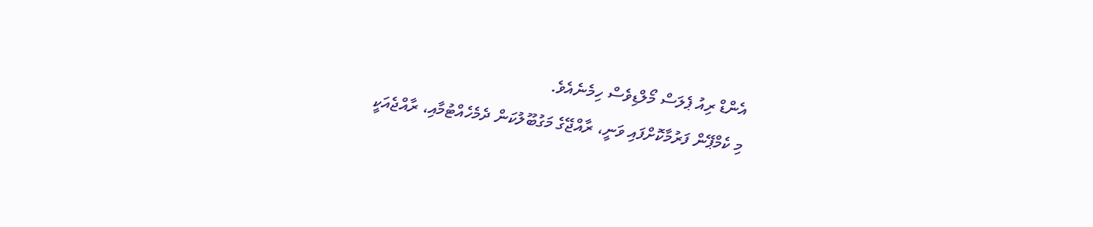އެންޑް ރިއު ޕެލަސް މޯލްޑިވެސް ހިމެނެއެވެ.
މި ކެމްޕޭން ފަރުމާކޮށްފައި ވަނީ، ރާއްޖޭގެ މަގުބޫލުކަން ދެމެހެއްޓުމާއި، ރާއްޖެއަކީ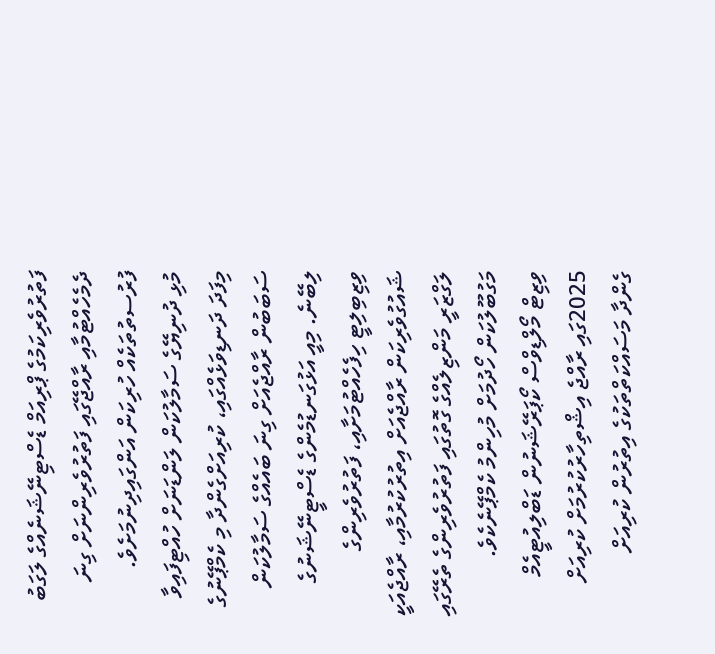ފަތުރުވެރިކަމުގެ ޕްރިއަމް ޑެސްޓިނޭޝަނެއްގެ ލަގަބު ދެމެހެއްޓުމާއި ރާއްޖޭގައި ފަތުރުވެރިންނަށް ގިނަ ފުރުސތުތަކެއް ހުރިކަން އަންގައިދިނުމަށެވެ.
މުޅި ދުނިޔޭގެ ސަމާލުކަން ލަންޑަނަށް ހުއްޓިފައިވާ މިފަދަ ދަނޑިވަޅެއްގައި، ކުރިއަށްގެންދާ މި ކެމްޕޭނުގެ ސަބަބުން ރާއްޖެއަށް ގިނަ ބައެއްގެ ސަމާލުކަން ލިބޭނެ. މިއީ އަޅުގަނޑުމެންގެ ޑެސްޓީނޭޝަނުގެ ވިޒިބިލިޓީ ހިފެހެއްޓުމަށާއި، ފަތުރުވެރިންގެ ޝައުގުވެރިކަން ރާއްޖެއަށް އިތުރުކުރުމާއި، ރާއްޖެއަކީ ލަގްޒަރީ މަންޒިލެއްގެ ގޮތުގައި ފަތުރުވެރިންގެ ތެރޭގައި މަގުބޫލުކަން ހޯދުމަށް މުހިންމު ކެމްޕޭނެކެވެ.
ވިޒިޓް މޯލްޑިވްސް ކޯޕަރޭޝަނުން ޑަބްލިއުޓީއެމް 2025ގައި ރާއްޖެ އިޝްތިހާރުކުރުމަށް ކުރިއަށް ގެންދާ މަސައްކަތްތަކުގެ އިތުރުން ކުރިއަށް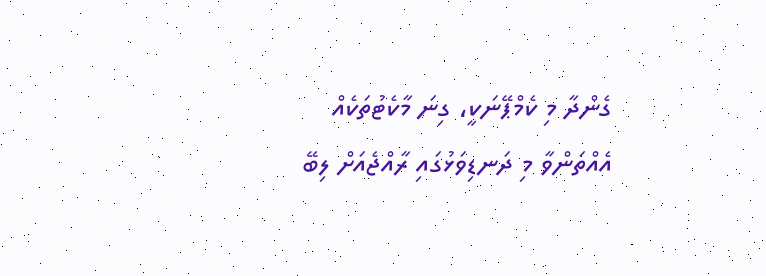ގެންދާ މި ކެމްޕޭނަކީ، ގިނަ މާކެޓުތަކެއް އެއްތަންވާ މި ދަނޑިވަޅުގައި ރާއްޖެއަށް ލިބޭ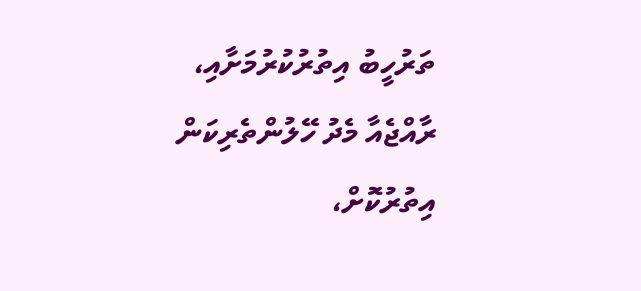ތަރުހީބު އިތުރުކުރުމަށާއި، ރާއްޖެއާ މެދު ހޭލުންތެރިކަން އިތުރުކޮށް،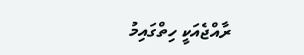ރާއްޖެއަކީ ހިތްގައިމު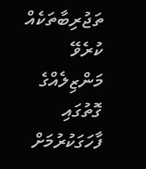ތަޖުރިބާތަކެއް ކުރެވޭ މަންޒިލެއްގެ ގޮތުގައި ފާހަގަކުރުމަށް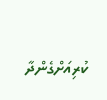ކުރިއަށްގެންދާ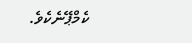ކެމްޕޭނެކެވެ.